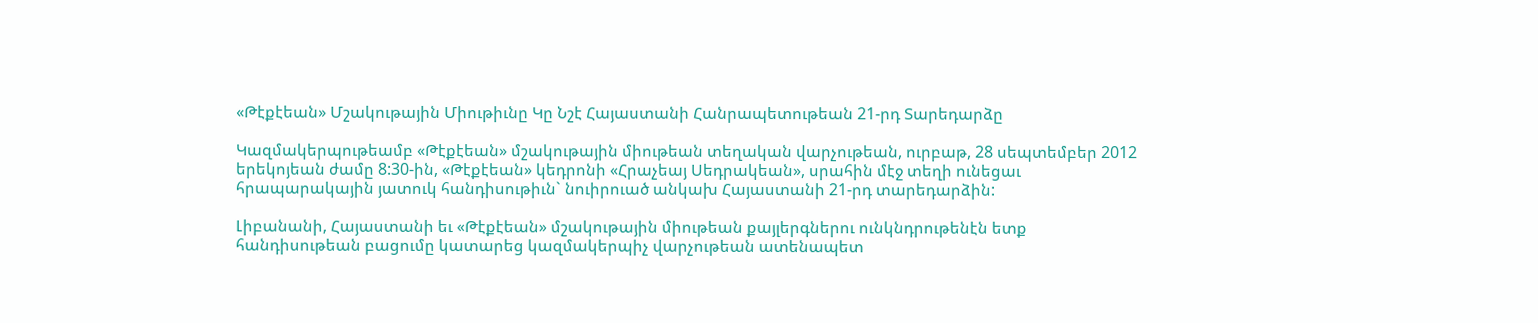«Թէքէեան» Մշակութային Միութիւնը Կը Նշէ Հայաստանի Հանրապետութեան 21-րդ Տարեդարձը

Կազմակերպութեամբ «Թէքէեան» մշակութային միութեան տեղական վարչութեան, ուրբաթ, 28 սեպտեմբեր 2012 երեկոյեան ժամը 8:30-ին, «Թէքէեան» կեդրոնի «Հրաչեայ Սեդրակեան», սրահին մէջ տեղի ունեցաւ հրապարակային յատուկ հանդիսութիւն` նուիրուած անկախ Հայաստանի 21-րդ տարեդարձին:

Լիբանանի, Հայաստանի եւ «Թէքէեան» մշակութային միութեան քայլերգներու ունկնդրութենէն ետք հանդիսութեան բացումը կատարեց կազմակերպիչ վարչութեան ատենապետ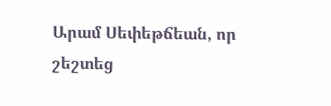Արամ Սեփեթճեան, որ շեշտեց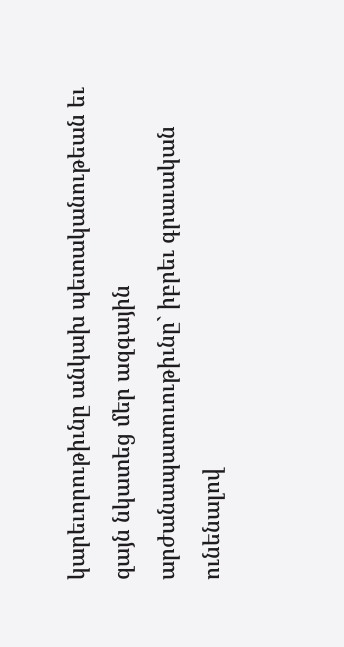կարեւորութիւնը անկախ պետականութեան եւ զայն նկատեց մեր ազգային արժանապատուութիւնը` իբրեւ գրաւական ունենալով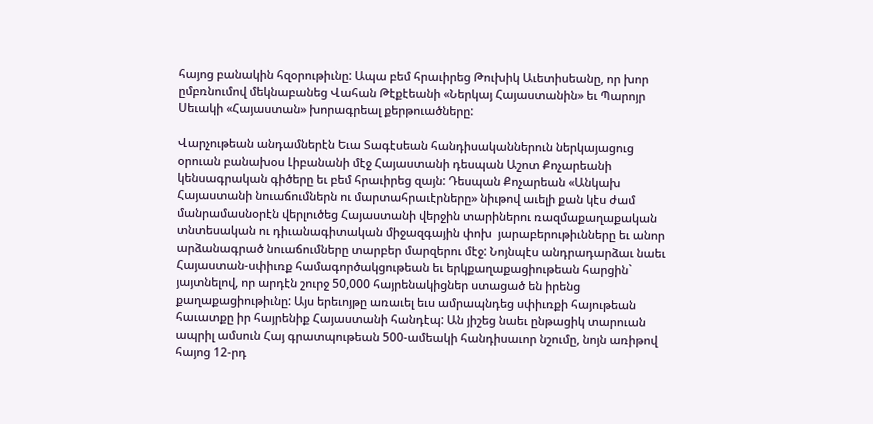հայոց բանակին հզօրութիւնը: Ապա բեմ հրաւիրեց Թուխիկ Աւետիսեանը, որ խոր ըմբռնումով մեկնաբանեց Վահան Թէքէեանի «Ներկայ Հայաստանին» եւ Պարոյր Սեւակի «Հայաստան» խորագրեալ քերթուածները:

Վարչութեան անդամներէն Եւա Տագէսեան հանդիսականներուն ներկայացուց օրուան բանախօս Լիբանանի մէջ Հայաստանի դեսպան Աշոտ Քոչարեանի կենսագրական գիծերը եւ բեմ հրաւիրեց զայն: Դեսպան Քոչարեան «Անկախ Հայաստանի նուաճումներն ու մարտահրաւէրները» նիւթով աւելի քան կէս ժամ մանրամասնօրէն վերլուծեց Հայաստանի վերջին տարիներու ռազմաքաղաքական տնտեսական ու դիւանագիտական միջազգային փոխ  յարաբերութիւնները եւ անոր արձանագրած նուաճումները տարբեր մարզերու մէջ: Նոյնպէս անդրադարձաւ նաեւ Հայաստան-սփիւռք համագործակցութեան եւ երկքաղաքացիութեան հարցին` յայտնելով, որ արդէն շուրջ 50,000 հայրենակիցներ ստացած են իրենց քաղաքացիութիւնը: Այս երեւոյթը առաւել եւս ամրապնդեց սփիւռքի հայութեան հաւատքը իր հայրենիք Հայաստանի հանդէպ: Ան յիշեց նաեւ ընթացիկ տարուան ապրիլ ամսուն Հայ գրատպութեան 500-ամեակի հանդիսաւոր նշումը, նոյն առիթով հայոց 12-րդ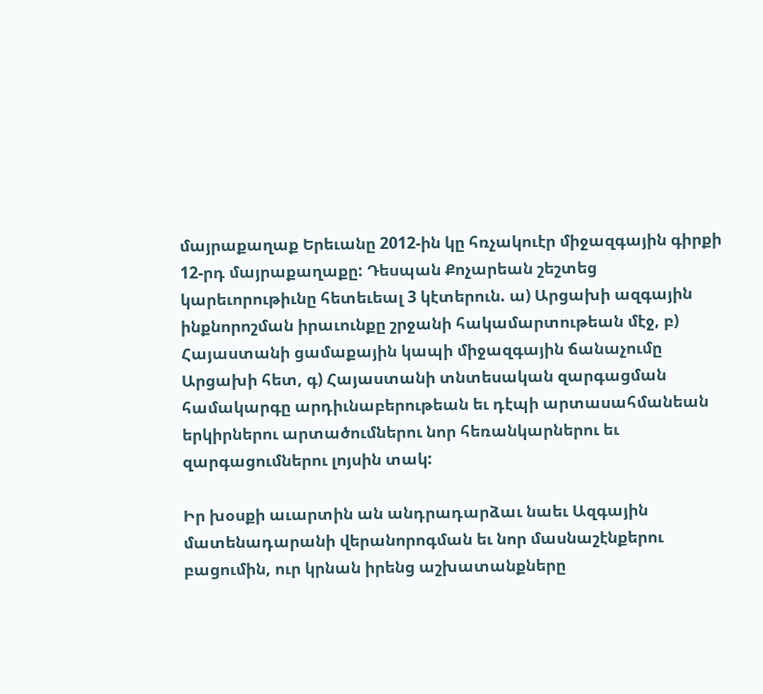մայրաքաղաք Երեւանը 2012-ին կը հռչակուէր միջազգային գիրքի 12-րդ մայրաքաղաքը: Դեսպան Քոչարեան շեշտեց կարեւորութիւնը հետեւեալ 3 կէտերուն. ա) Արցախի ազգային ինքնորոշման իրաւունքը շրջանի հակամարտութեան մէջ, բ) Հայաստանի ցամաքային կապի միջազգային ճանաչումը Արցախի հետ, գ) Հայաստանի տնտեսական զարգացման համակարգը արդիւնաբերութեան եւ դէպի արտասահմանեան երկիրներու արտածումներու նոր հեռանկարներու եւ զարգացումներու լոյսին տակ:

Իր խօսքի աւարտին ան անդրադարձաւ նաեւ Ազգային մատենադարանի վերանորոգման եւ նոր մասնաշէնքերու բացումին, ուր կրնան իրենց աշխատանքները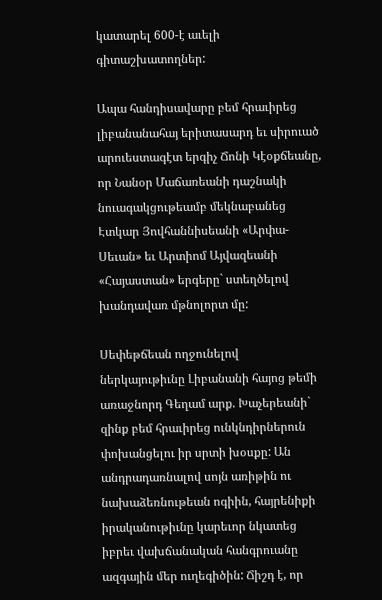կատարել 600-է աւելի գիտաշխատողներ:

Ապա հանդիսավարը բեմ հրաւիրեց լիբանանահայ երիտասարդ եւ սիրուած արուեստագէտ երգիչ Ճոնի Կէօքճեանը, որ Նանօր Մաճառեանի դաշնակի նուագակցութեամբ մեկնաբանեց Էտկար Յովհաննիսեանի «Արփա-Սեւան» եւ Արտիոմ Այվազեանի «Հայաստան» երգերը` ստեղծելով խանդավառ մթնոլորտ մը:

Սեփեթճեան ողջունելով ներկայութիւնը Լիբանանի հայոց թեմի առաջնորդ Գեղամ արք. Խաչերեանի` զինք բեմ հրաւիրեց ունկնդիրներուն փոխանցելու իր սրտի խօսքը: Ան անդրադառնալով սոյն առիթին ու նախաձեռնութեան ոգիին, հայրենիքի իրականութիւնը կարեւոր նկատեց իբրեւ վախճանական հանգրուանը ազգային մեր ուղեգիծին: Ճիշդ է, որ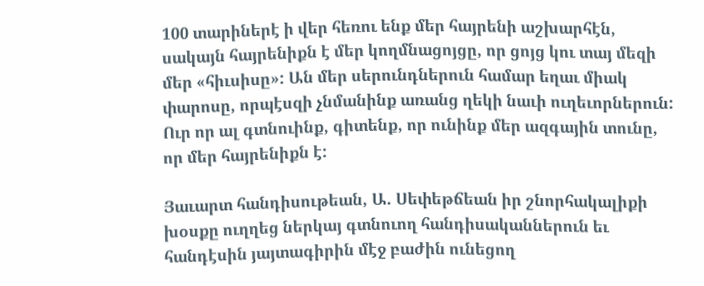100 տարիներէ ի վեր հեռու ենք մեր հայրենի աշխարհէն, սակայն հայրենիքն է մեր կողմնացոյցը, որ ցոյց կու տայ մեզի մեր «հիւսիսը»: Ան մեր սերունդներուն համար եղաւ միակ փարոսը, որպէսզի չնմանինք առանց ղեկի նաւի ուղեւորներուն: Ուր որ ալ գտնուինք, գիտենք, որ ունինք մեր ազգային տունը, որ մեր հայրենիքն է:

Յաւարտ հանդիսութեան, Ա. Սեփեթճեան իր շնորհակալիքի խօսքը ուղղեց ներկայ գտնուող հանդիսականներուն եւ հանդէսին յայտագիրին մէջ բաժին ունեցող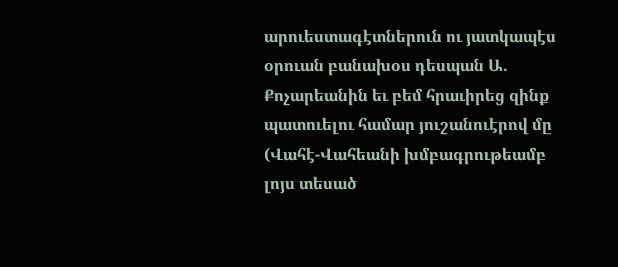արուեստագէտներուն ու յատկապէս օրուան բանախօս դեսպան Ա. Քոչարեանին եւ բեմ հրաւիրեց զինք պատուելու համար յուշանուէրով մը (Վահէ-Վահեանի խմբագրութեամբ լոյս տեսած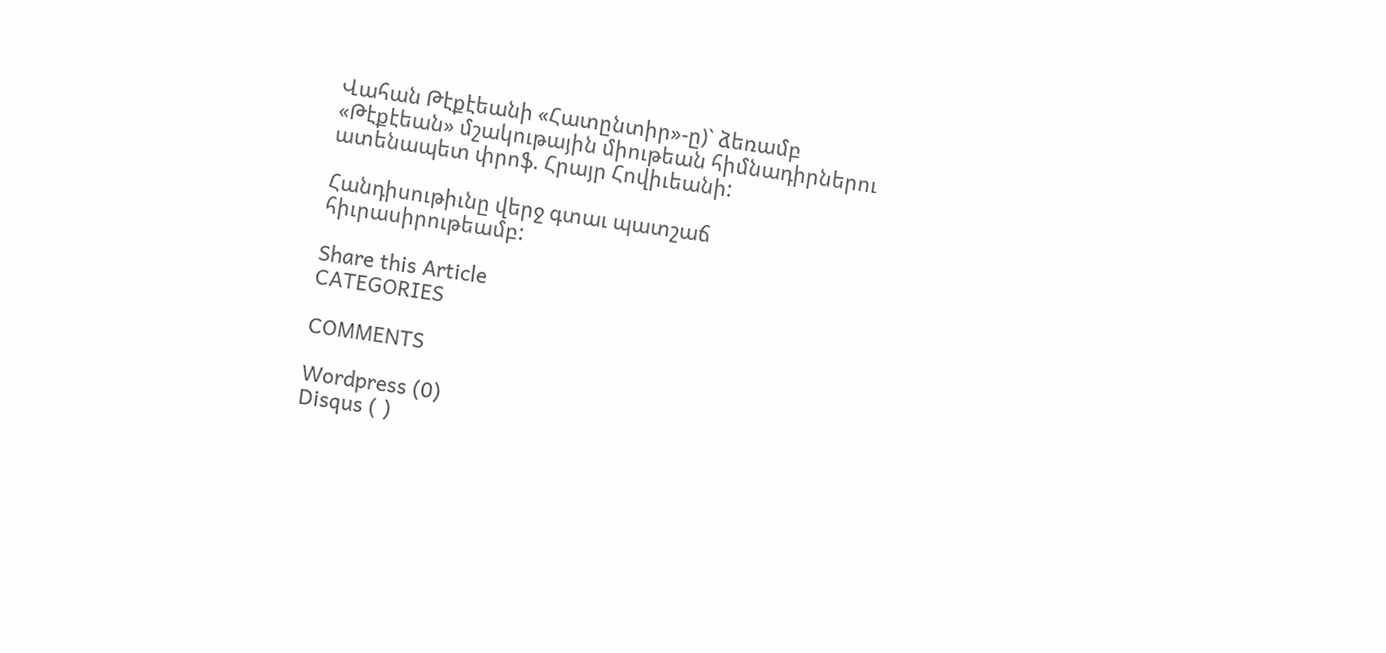Վահան Թէքէեանի «Հատընտիր»-ը)` ձեռամբ «Թէքէեան» մշակութային միութեան հիմնադիրներու ատենապետ փրոֆ. Հրայր Հովիւեանի:

Հանդիսութիւնը վերջ գտաւ պատշաճ հիւրասիրութեամբ:

Share this Article
CATEGORIES

COMMENTS

Wordpress (0)
Disqus ( )